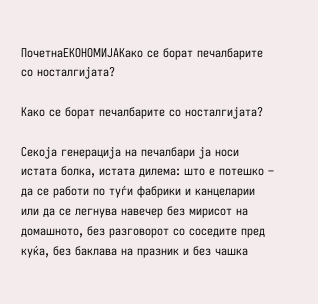ПочетнаЕКОНОМИЈАКако се борат печалбарите со носталгијата?

Како се борат печалбарите со носталгијата?

Секоја генерација на печалбари ја носи истата болка, истата дилема: што е потешко – да се работи по туѓи фабрики и канцеларии или да се легнува навечер без мирисот на домашното, без разговорот со соседите пред куќа, без баклава на празник и без чашка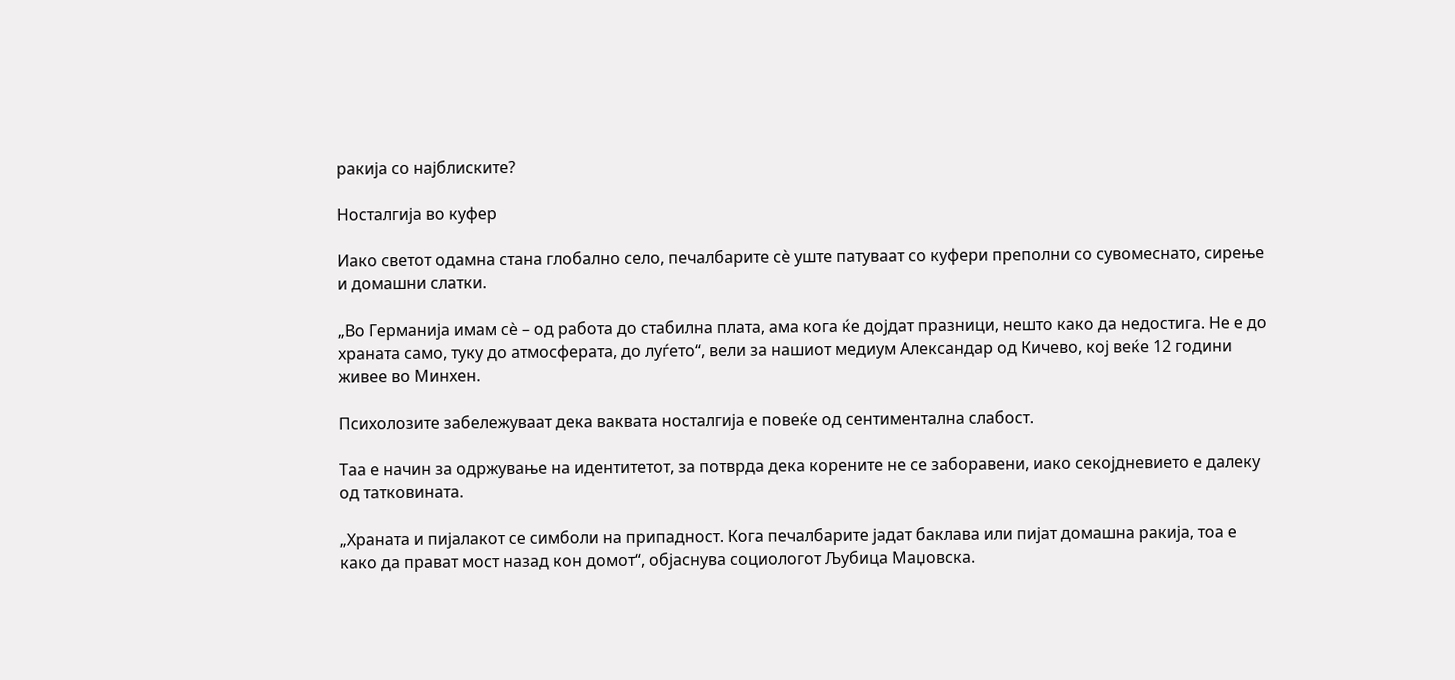ракија со најблиските?

Носталгија во куфер

Иако светот одамна стана глобално село, печалбарите сè уште патуваат со куфери преполни со сувомеснато, сирење и домашни слатки.

„Во Германија имам сè – од работа до стабилна плата, ама кога ќе дојдат празници, нешто како да недостига. Не е до храната само, туку до атмосферата, до луѓето“, вели за нашиот медиум Александар од Кичево, кој веќе 12 години живее во Минхен.

Психолозите забележуваат дека ваквата носталгија е повеќе од сентиментална слабост.

Таа е начин за одржување на идентитетот, за потврда дека корените не се заборавени, иако секојдневието е далеку од татковината.

„Храната и пијалакот се симболи на припадност. Кога печалбарите јадат баклава или пијат домашна ракија, тоа е како да прават мост назад кон домот“, објаснува социологот Љубица Маџовска.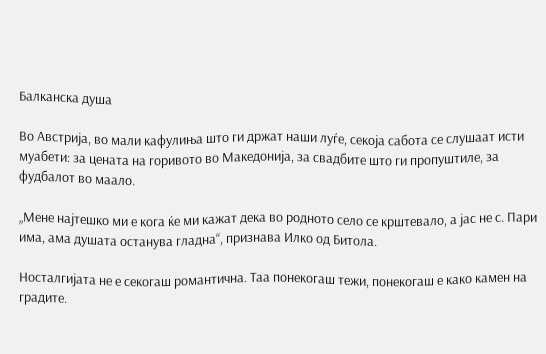Балканска душа

Во Австрија, во мали кафулиња што ги држат наши луѓе, секоја сабота се слушаат исти муабети: за цената на горивото во Македонија, за свадбите што ги пропуштиле, за фудбалот во маало.

„Мене најтешко ми е кога ќе ми кажат дека во родното село се крштевало, а јас не с. Пари има, ама душата останува гладна“, признава Илко од Битола.

Носталгијата не е секогаш романтична. Таа понекогаш тежи, понекогаш е како камен на градите.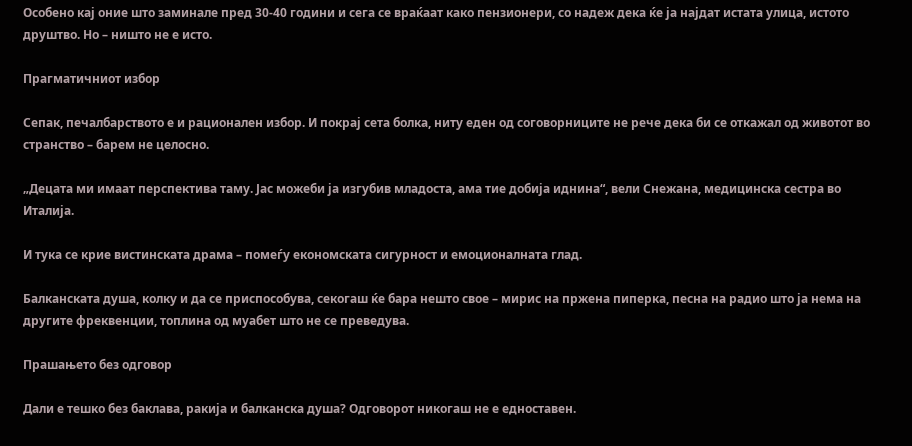Особено кај оние што заминале пред 30-40 години и сега се враќаат како пензионери, со надеж дека ќе ја најдат истата улица, истото друштво. Но – ништо не е исто.

Прагматичниот избор

Сепак, печалбарството е и рационален избор. И покрај сета болка, ниту еден од соговорниците не рече дека би се откажал од животот во странство – барем не целосно.

„Децата ми имаат перспектива таму. Јас можеби ја изгубив младоста, ама тие добија иднина“, вели Снежана, медицинска сестра во Италија.

И тука се крие вистинската драма – помеѓу економската сигурност и емоционалната глад.

Балканската душа, колку и да се приспособува, секогаш ќе бара нешто свое – мирис на пржена пиперка, песна на радио што ја нема на другите фреквенции, топлина од муабет што не се преведува.

Прашањето без одговор

Дали е тешко без баклава, ракија и балканска душа? Одговорот никогаш не е едноставен.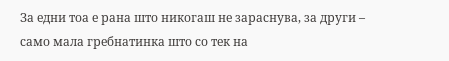За едни тоа е рана што никогаш не зараснува, за други – само мала гребнатинка што со тек на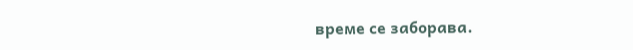време се заборава.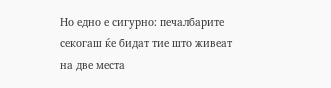Но едно е сигурно: печалбарите секогаш ќе бидат тие што живеат на две места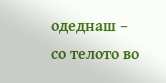одеднаш – со телото во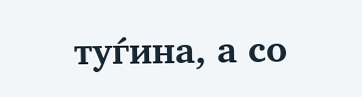туѓина, а со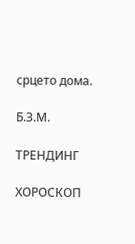срцето дома.

Б.З.М.

ТРЕНДИНГ

ХОРОСКОП